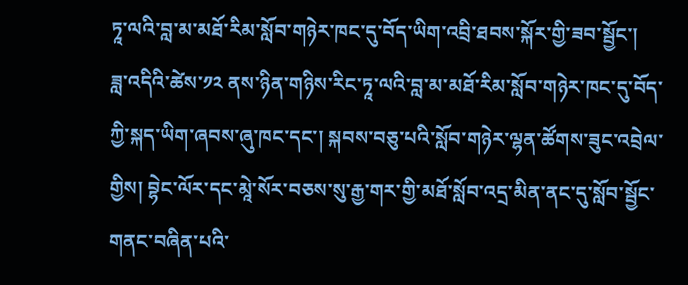ཏཱ་ལའི་བླ་མ་མཐོ་རིམ་སློབ་གཉེར་ཁང་དུ་བོད་ཡིག་འབྲི་ཐབས་སྐོར་གྱི་ཟབ་སྦྱོང་།
ཟླ་འདིའི་ཚེས་༡༢ ནས་ཉིན་གཉིས་རིང་ཏཱ་ལའི་བླ་མ་མཐོ་རིམ་སློབ་གཉེར་ཁང་དུ་བོད་ཀྱི་སྐད་ཡིག་ཞབས་ཞུ་ཁང་དང་། སྐབས་བཅུ་པའི་སློབ་གཉེར་ལྷན་ཚོགས་ཟུང་འབྲེལ་གྱིས། བྷེང་ལོར་དང་མཱེ་སོར་བཅས་སུ་རྒྱ་གར་གྱི་མཐོ་སློབ་འདྲ་མིན་ནང་དུ་སློབ་སྦྱོང་གནང་བཞིན་པའི་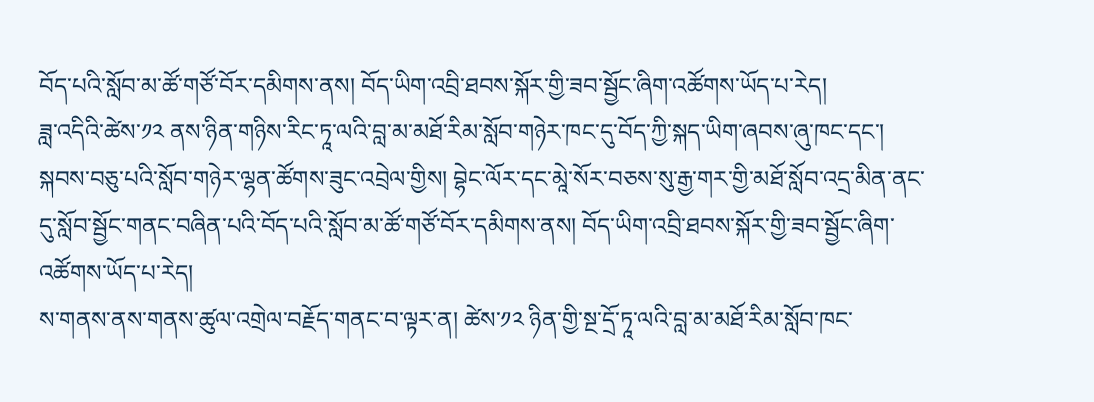བོད་པའི་སློབ་མ་ཚོ་གཙོ་བོར་དམིགས་ནས། བོད་ཡིག་འབྲི་ཐབས་སྐོར་གྱི་ཟབ་སྦྱོང་ཞིག་འཚོགས་ཡོད་པ་རེད།
ཟླ་འདིའི་ཚེས་༡༢ ནས་ཉིན་གཉིས་རིང་ཏཱ་ལའི་བླ་མ་མཐོ་རིམ་སློབ་གཉེར་ཁང་དུ་བོད་ཀྱི་སྐད་ཡིག་ཞབས་ཞུ་ཁང་དང་། སྐབས་བཅུ་པའི་སློབ་གཉེར་ལྷན་ཚོགས་ཟུང་འབྲེལ་གྱིས། བྷེང་ལོར་དང་མཱེ་སོར་བཅས་སུ་རྒྱ་གར་གྱི་མཐོ་སློབ་འདྲ་མིན་ནང་དུ་སློབ་སྦྱོང་གནང་བཞིན་པའི་བོད་པའི་སློབ་མ་ཚོ་གཙོ་བོར་དམིགས་ནས། བོད་ཡིག་འབྲི་ཐབས་སྐོར་གྱི་ཟབ་སྦྱོང་ཞིག་འཚོགས་ཡོད་པ་རེད།
ས་གནས་ནས་གནས་ཚུལ་འགྲེལ་བརྗོད་གནང་བ་ལྟར་ན། ཚེས་༡༢ ཉིན་གྱི་སྔ་དྲོ་ཏཱ་ལའི་བླ་མ་མཐོ་རིམ་སློབ་ཁང་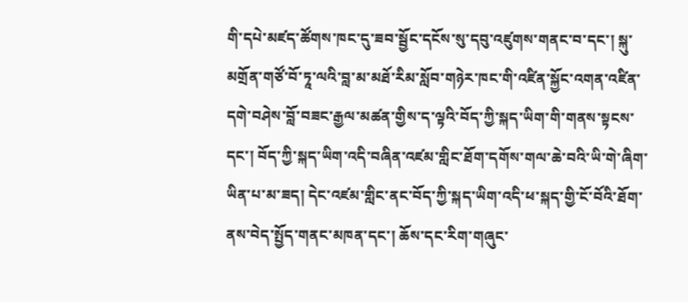གི་དཔེ་མཛད་ཚོགས་ཁང་དུ་ཟབ་སྦྱོང་དངོས་སུ་དབུ་འཛུགས་གནང་བ་དང་། སྐུ་མགྲོན་གཙོ་བོ་ཏཱ་ལའི་བླ་མ་མཐོ་རིམ་སློབ་གཉེར་ཁང་གི་འཛིན་སྐྱོང་འགན་འཛིན་དགེ་བཤེས་བློ་བཟང་རྒྱལ་མཚན་གྱིས་ད་ལྟའི་བོད་ཀྱི་སྐད་ཡིག་གི་གནས་སྟངས་དང་། བོད་ཀྱི་སྐད་ཡིག་འདི་བཞིན་འཛམ་གླིང་ཐོག་དགོས་གལ་ཆེ་བའི་ཡི་གེ་ཞིག་ཡིན་པ་མ་ཟད། དེང་འཛམ་གླིང་ནང་བོད་ཀྱི་སྐད་ཡིག་འདི་ཕ་སྐད་གྱི་ངོ་བོའི་ཐོག་ནས་བེད་སྤྱོད་གནང་མཁན་དང་། ཆོས་དང་རིག་གཞུང་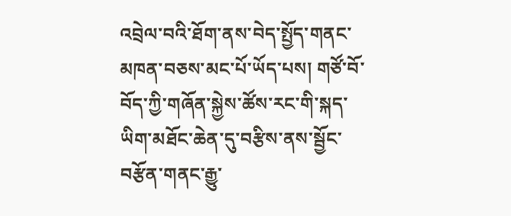འབྲེལ་བའི་ཐོག་ནས་བེད་སྤྱོད་གནང་མཁན་བཅས་མང་པོ་ཡོད་པས། གཙོ་བོ་བོད་ཀྱི་གཞོན་སྐྱེས་ཚོས་རང་གི་སྐད་ཡིག་མཐོང་ཆེན་དུ་བརྩིས་ནས་སྦྱོང་བརྩོན་གནང་རྒྱུ་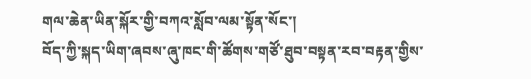གལ་ཆེན་ཡིན་སྐོར་གྱི་བཀའ་སློབ་ལམ་སྟོན་སོང་།
བོད་ཀྱི་སྐད་ཡིག་ཞབས་ཞུ་ཁང་གི་ཚོགས་གཙོ་ཐུབ་བསྟན་རབ་བརྟན་གྱིས་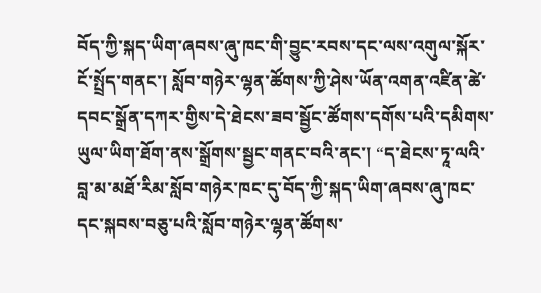བོད་ཀྱི་སྐད་ཡིག་ཞབས་ཞུ་ཁང་གི་བྱུང་རབས་དང་ལས་འགུལ་སྐོར་ངོ་སྤྲོད་གནང་། སློབ་གཉེར་ལྷན་ཚོགས་ཀྱི་ཤེས་ཡོན་འགན་འཛིན་ཚེ་དབང་སྒྲོན་དཀར་གྱིས་དེ་ཐེངས་ཟབ་སྦྱོང་ཚོགས་དགོས་པའི་དམིགས་ཡུལ་ཡིག་ཐོག་ནས་སྒྲོགས་སྦྱང་གནང་བའི་ནང་། “ད་ཐེངས་ཏཱ་ལའི་བླ་མ་མཐོ་རིམ་སློབ་གཉེར་ཁང་དུ་བོད་ཀྱི་སྐད་ཡིག་ཞབས་ཞུ་ཁང་དང་སྐབས་བཅུ་པའི་སློབ་གཉེར་ལྷན་ཚོགས་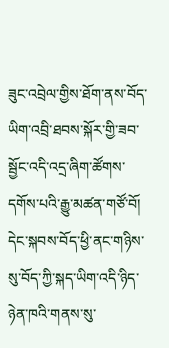ཟུང་འབྲེལ་གྱིས་ཐོག་ནས་བོད་ཡིག་འབྲི་ཐབས་སྐོར་གྱི་ཟབ་སྦྱོང་འདི་འདྲ་ཞིག་ཚོགས་དགོས་པའི་རྒྱུ་མཚན་གཙོ་བོ། དེང་སྐབས་བོད་ཕྱི་ནང་གཉིས་སུ་བོད་ཀྱི་སྐད་ཡིག་འདི་ཉིད་ཉེན་ཁའི་གནས་སུ་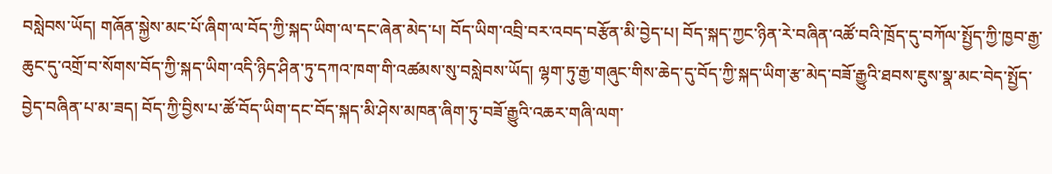བསླེབས་ཡོད། གཞོན་སྐྱེས་མང་པོ་ཞིག་ལ་བོད་ཀྱི་སྐད་ཡིག་ལ་དང་ཞེན་མེད་པ། བོད་ཡིག་འབྲི་བར་འབད་བརྩོན་མི་བྱེད་པ། བོད་སྐད་ཀྱང་ཉིན་རེ་བཞིན་འཚོ་བའི་ཁྲོད་དུ་བཀོལ་སྤྱོད་ཀྱི་ཁྱབ་རྒྱ་ཆུང་དུ་འགྲོ་བ་སོགས་བོད་ཀྱི་སྐད་ཡིག་འདི་ཉིད་ཤིན་ཏུ་དཀའ་ཁག་གི་འཚམས་སུ་བསླེབས་ཡོད། ལྷག་ཏུ་རྒྱ་གཞུང་གིས་ཆེད་དུ་བོད་ཀྱི་སྐད་ཡིག་རྩ་མེད་བཟོ་རྒྱུའི་ཐབས་ཇུས་སྣ་མང་བེད་སྤྱོད་བྱེད་བཞིན་པ་མ་ཟད། བོད་ཀྱི་བྱིས་པ་ཚོ་བོད་ཡིག་དང་བོད་སྐད་མི་ཤེས་མཁན་ཞིག་ཏུ་བཟོ་རྒྱུའི་འཆར་གཞི་ལག་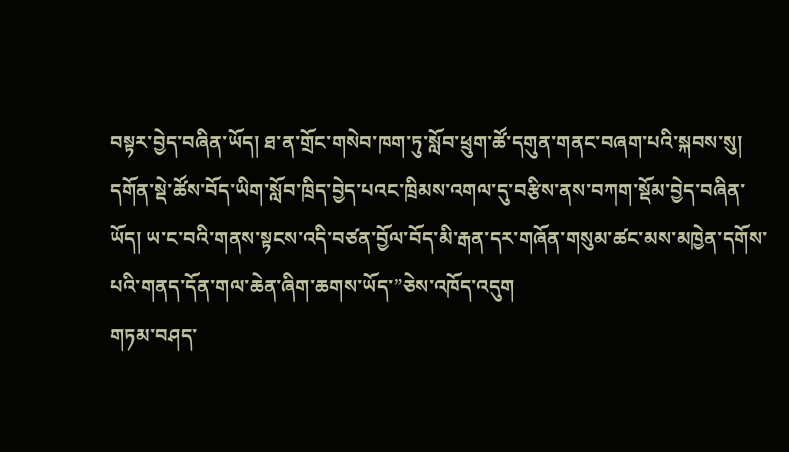བསྟར་བྱེད་བཞིན་ཡོད། ཐ་ན་གྲོང་གསེབ་ཁག་ཏུ་སློབ་ཕྲུག་ཚོ་དགུན་གནང་བཞག་པའི་སྐབས་སུ། དགོན་སྡེ་ཚོས་བོད་ཡིག་སློབ་ཁྲིད་བྱེད་པའང་ཁྲིམས་འགལ་དུ་བརྩིས་ནས་བཀག་སྡོམ་བྱེད་བཞིན་ཡོད། ཡ་ང་བའི་གནས་སྟངས་འདི་བཙན་བྱོལ་བོད་མི་རྒན་དར་གཞོན་གསུམ་ཚང་མས་མཁྱེན་དགོས་པའི་གནད་དོན་གལ་ཆེན་ཞིག་ཆགས་ཡོད་”ཅེས་འཁོད་འདུག
གཏམ་བཤད་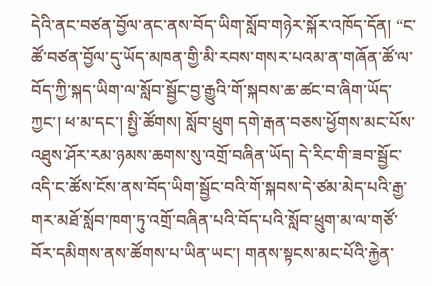དེའི་ནང་བཙན་བྱོལ་ནང་ནས་བོད་ཡིག་སློབ་གཉེར་སྐོར་འཁོད་དོན། “ང་ཚོ་བཙན་བྱོལ་དུ་ཡོད་མཁན་གྱི་མི་རབས་གསར་པའམ་ན་གཞོན་ཚོ་ལ་བོད་ཀྱི་སྐད་ཡིག་ལ་སློབ་སྦྱོང་བྱ་རྒྱུའི་གོ་སྐབས་ཆ་ཚང་བ་ཞིག་ཡོད་ཀྱང་། ཕ་མ་དང་། སྤྱི་ཚོགས། སློབ་ཕྲུག དགེ་རྒན་བཅས་ཕྱོགས་མང་པོས་འཐུས་ཤོར་རམ་ཉམས་ཆགས་སུ་འགྲོ་བཞིན་ཡོད། དེ་རིང་གི་ཟབ་སྦྱོང་འདི་ང་ཚོས་ངོས་ནས་བོད་ཡིག་སྦྱོང་བའི་གོ་སྐབས་དེ་ཙམ་མེད་པའི་རྒྱ་གར་མཐོ་སློབ་ཁག་ཏུ་འགྲོ་བཞིན་པའི་བོད་པའི་སློབ་ཕྲུག་མ་ལ་གཙོ་བོར་དམིགས་ནས་ཚོགས་པ་ཡིན་ཡང་། གནས་སྟངས་མང་པོའི་རྐྱེན་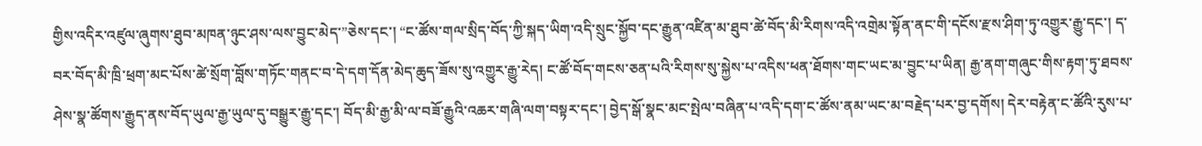གྱིས་འདིར་འཛུལ་ཞུགས་ཐུབ་མཁན་ཉུང་ཤས་ལས་བྱུང་མེད་”ཅེས་དང་། “ང་ཚོས་གལ་སྲིད་བོད་ཀྱི་སྐད་ཡིག་འདི་སྲུང་སྐྱོབ་དང་རྒྱུན་འཛིན་མ་ཐུབ་ཚེ་བོད་མི་རིགས་འདི་འགྲེམ་སྟོན་ནང་གི་དངོས་རྫས་ཤིག་ཏུ་འགྱུར་རྒྱུ་དང་། ད་བར་བོད་མི་ཁྲི་ཕྲག་མང་པོས་ཚེ་སྲོག་བློས་གཏོང་གནང་བ་དེ་དག་དོན་མེད་ཆུད་ཟོས་སུ་འགྱུར་རྒྱུ་རེད། ང་ཚོ་བོད་གངས་ཅན་པའི་རིགས་སུ་སྐྱེས་པ་འདིས་ཕན་ཐོགས་གང་ཡང་མ་བྱུང་པ་ཡིན། རྒྱ་ནག་གཞུང་གིས་རྟག་ཏུ་ཐབས་ཤེས་སྣ་ཚོགས་རྒྱུད་ནས་བོད་ཡུལ་རྒྱ་ཡུལ་དུ་བསྒྱུར་རྒྱུ་དང་། བོད་མི་རྒྱ་མི་ལ་བཟོ་རྒྱུའི་འཆར་གཞི་ལག་བསྟར་དང་། བྱེད་སྒོ་སྣང་མང་སྤེལ་བཞིན་པ་འདི་དག་ང་ཚོས་ནམ་ཡང་མ་བརྗེད་པར་བྱ་དགོས། དེར་བརྟེན་ང་ཚོའི་རུས་པ་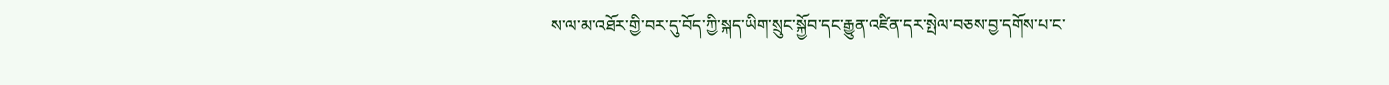ས་ལ་མ་འཐོར་གྱི་བར་དུ་བོད་ཀྱི་སྐད་ཡིག་སྲུང་སྐྱོབ་དང་རྒྱུན་འཛིན་དར་སྤེལ་བཅས་བྱ་དགོས་པ་ང་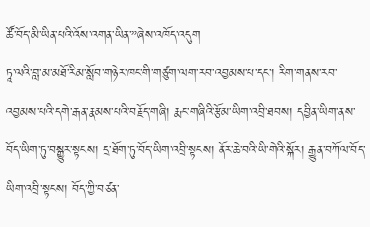ཚོ་བོད་མི་ཡིན་པའི་འོས་འགན་ཡིན་”ཞེས་འཁོད་འདུག
ཏཱ་ལའི་བླ་མ་མཐོ་རིམ་སློབ་གཉེར་ཁང་གི་གཙུག་ལག་རབ་འབྱམས་པ་དང་། རིག་གནས་རབ་འབྱམས་པའི་དགེ་རྒན་རྣམས་པའི་བརྗོད་གཞི། རྨང་གཞིའི་རྩོམ་ཡིག་འབྲི་ཐབས། དབྱིན་ཡིག་ནས་བོད་ཡིག་ཏུ་བསྒྱུར་སྟངས། དྲ་ཐོག་ཏུ་བོད་ཡིག་འབྲི་སྟངས། ནོར་ཆེ་བའི་ཡི་གེའི་སྐོར། རྒྱུན་བཀོལ་བོད་ཡིག་འབྲི་སྟངས། བོད་ཀྱི་བཙན་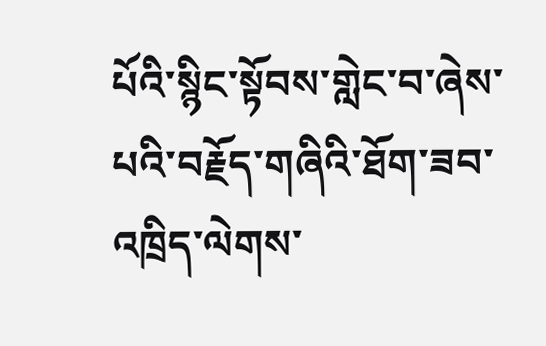པོའི་སྙིང་སྟོབས་གླེང་བ་ཞེས་པའི་བརྗོད་གཞིའི་ཐོག་ཟབ་འཁྲིད་ལེགས་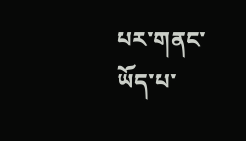པར་གནང་ཡོད་པ་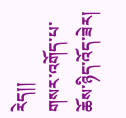རེད།།
གསར་འགོད་པ་ཆོས་ཉིད་འོད་ཟེར།